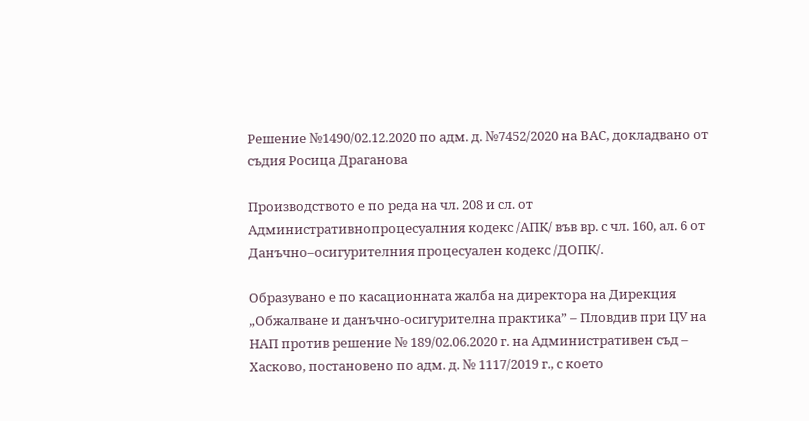Решение №1490/02.12.2020 по адм. д. №7452/2020 на ВАС, докладвано от съдия Росица Драганова

Производството е по реда на чл. 208 и сл. от Административнопроцесуалния кодекс /АПК/ във вр. с чл. 160, ал. 6 от Данъчно–осигурителния процесуален кодекс /ДОПК/.

Образувано е по касационната жалба на директора на Дирекция „Обжалване и данъчно-осигурителна практика” – Пловдив при ЦУ на НАП против решение № 189/02.06.2020 г. на Административен съд – Хасково, постановено по адм. д. № 1117/2019 г., с което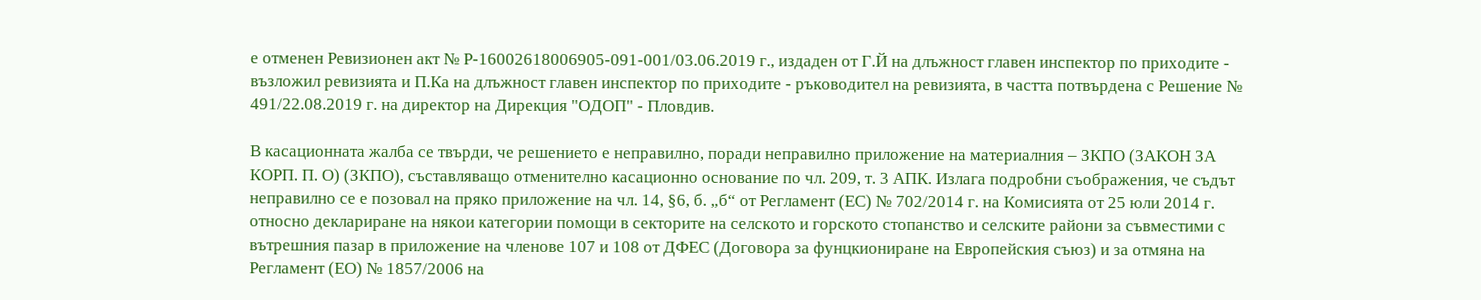е отменен Ревизионен акт № Р-16002618006905-091-001/03.06.2019 г., издаден от Г.Й на длъжност главен инспектор по приходите - възложил ревизията и П.Ка на длъжност главен инспектор по приходите - ръководител на ревизията, в частта потвърдена с Решение № 491/22.08.2019 г. на директор на Дирекция "ОДОП" - Пловдив.

В касационната жалба се твърди, че решението е неправилно, поради неправилно приложение на материалния – ЗКПО (ЗАКОН ЗА КОРП. П. О) (ЗКПО), съставляващо отменително касационно основание по чл. 209, т. 3 АПК. Излага подробни съображения, че съдът неправилно се е позовал на пряко приложение на чл. 14, §6, б. „б“ от Регламент (ЕС) № 702/2014 г. на Комисията от 25 юли 2014 г. относно деклариране на някои категории помощи в секторите на селското и горското стопанство и селските райони за съвместими с вътрешния пазар в приложение на членове 107 и 108 от ДФЕС (Договора за фунцкиониране на Европейския съюз) и за отмяна на Регламент (ЕО) № 1857/2006 на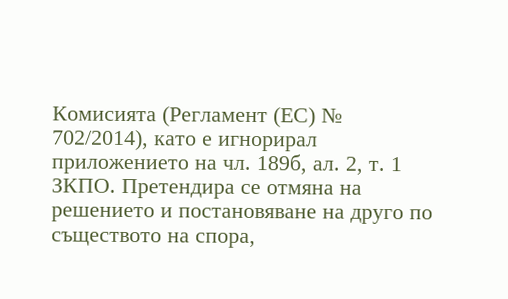Комисията (Регламент (ЕС) № 702/2014), като е игнорирал приложението на чл. 189б, ал. 2, т. 1 ЗКПО. Претендира се отмяна на решението и постановяване на друго по съществото на спора,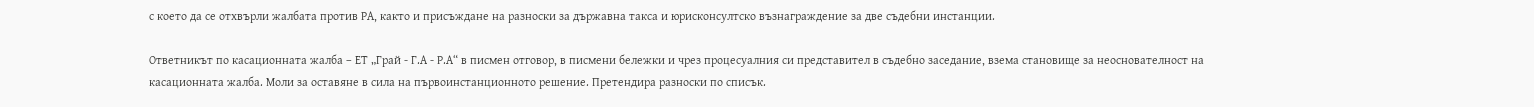с което да се отхвърли жалбата против РА, както и присъждане на разноски за държавна такса и юрисконсултско възнаграждение за две съдебни инстанции.

Ответникът по касационната жалба – ЕТ „Грай - Г.А - Р.А“ в писмен отговор, в писмени бележки и чрез процесуалния си представител в съдебно заседание, взема становище за неоснователност на касационната жалба. Моли за оставяне в сила на първоинстанционното решение. Претендира разноски по списък.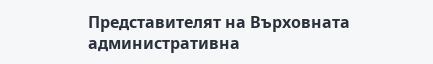Представителят на Върховната административна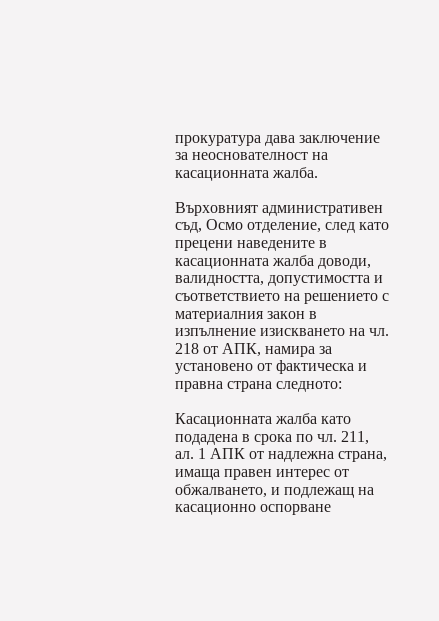прокуратура дава заключение за неоснователност на касационната жалба.

Върховният административен съд, Осмо отделение, след като прецени наведените в касационната жалба доводи, валидността, допустимостта и съответствието на решението с материалния закон в изпълнение изискването на чл. 218 от АПК, намира за установено от фактическа и правна страна следното:

Касационната жалба като подадена в срока по чл. 211, ал. 1 АПК от надлежна страна, имаща правен интерес от обжалването, и подлежащ на касационно оспорване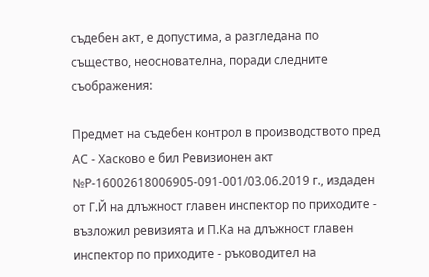съдебен акт, е допустима, а разгледана по същество, неоснователна, поради следните съображения:

Предмет на съдебен контрол в производството пред АС - Хасково е бил Ревизионен акт №Р-16002618006905-091-001/03.06.2019 г., издаден от Г.Й на длъжност главен инспектор по приходите - възложил ревизията и П.Ка на длъжност главен инспектор по приходите - ръководител на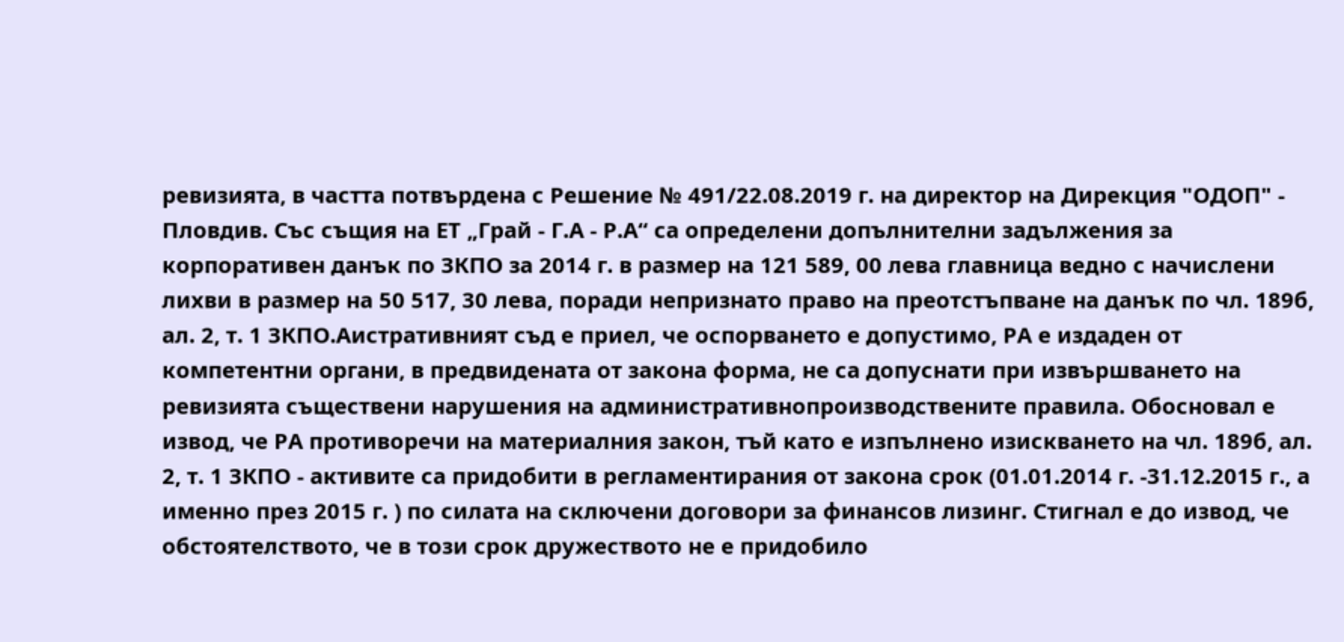ревизията, в частта потвърдена с Решение № 491/22.08.2019 г. на директор на Дирекция "ОДОП" - Пловдив. Със същия на ЕТ „Грай - Г.А - Р.А“ са определени допълнителни задължения за корпоративен данък по ЗКПО за 2014 г. в размер на 121 589, 00 лева главница ведно с начислени лихви в размер на 50 517, 30 лева, поради непризнато право на преотстъпване на данък по чл. 189б, ал. 2, т. 1 ЗКПО.Аистративният съд е приел, че оспорването е допустимо, РА е издаден от компетентни органи, в предвидената от закона форма, не са допуснати при извършването на ревизията съществени нарушения на административнопроизводствените правила. Обосновал е извод, че РА противоречи на материалния закон, тъй като е изпълнено изискването на чл. 189б, ал. 2, т. 1 ЗКПО - активите са придобити в регламентирания от закона срок (01.01.2014 г. -31.12.2015 г., а именно през 2015 г. ) по силата на сключени договори за финансов лизинг. Стигнал е до извод, че обстоятелството, че в този срок дружеството не е придобило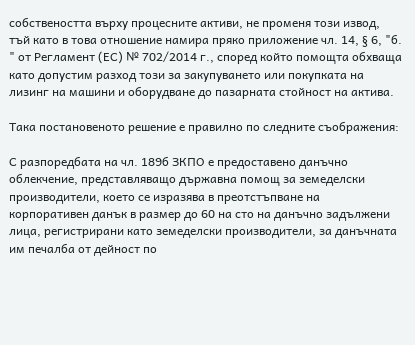собствеността върху процесните активи, не променя този извод, тъй като в това отношение намира пряко приложение чл. 14, § 6, "б. " от Регламент (ЕС) № 702/2014 г., според който помощта обхваща като допустим разход този за закупуването или покупката на лизинг на машини и оборудване до пазарната стойност на актива.

Така постановеното решение е правилно по следните съображения:

С разпоредбата на чл. 189б ЗКПО е предоставено данъчно облекчение, представляващо държавна помощ за земеделски производители, което се изразява в преотстъпване на корпоративен данък в размер до 60 на сто на данъчно задължени лица, регистрирани като земеделски производители, за данъчната им печалба от дейност по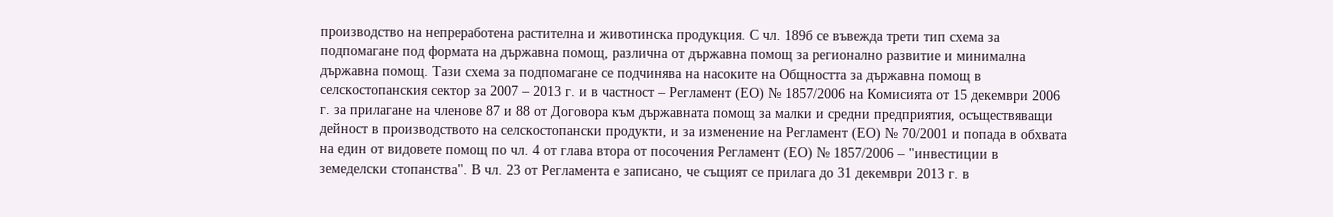производство на непреработена растителна и животинска продукция. С чл. 189б се въвежда трети тип схема за подпомагане под формата на държавна помощ, различна от държавна помощ за регионално развитие и минимална държавна помощ. Тази схема за подпомагане се подчинява на насоките на Общността за държавна помощ в селскостопанския сектор за 2007 – 2013 г. и в частност – Регламент (ЕО) № 1857/2006 на Комисията от 15 декември 2006 г. за прилагане на членове 87 и 88 от Договора към държавната помощ за малки и средни предприятия, осъществяващи дейност в производството на селскостопански продукти, и за изменение на Регламент (ЕО) № 70/2001 и попада в обхвата на един от видовете помощ по чл. 4 от глава втора от посочения Регламент (ЕО) № 1857/2006 – "инвестиции в земеделски стопанства". В чл. 23 от Регламента е записано, че същият се прилага до 31 декември 2013 г. в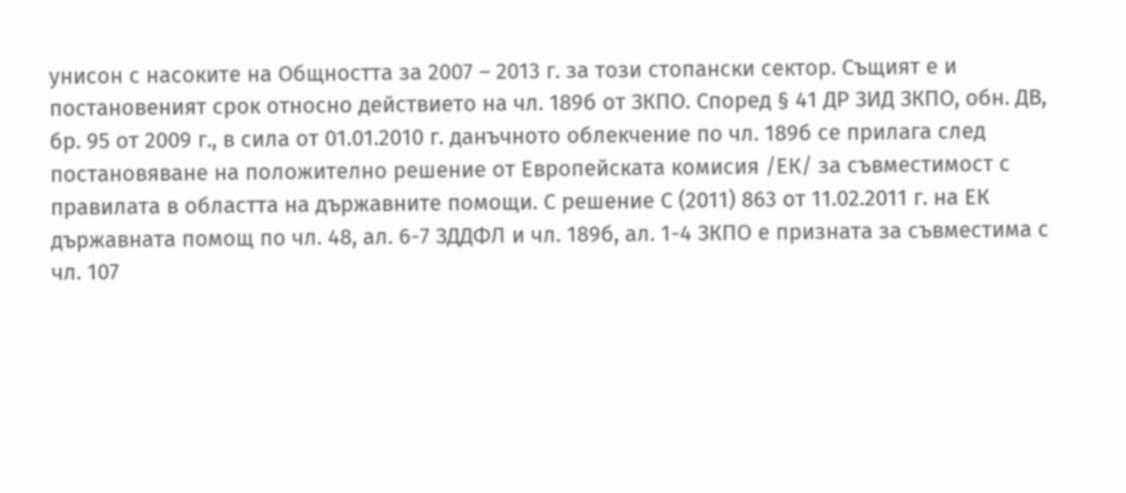унисон с насоките на Общността за 2007 – 2013 г. за този стопански сектор. Същият е и постановеният срок относно действието на чл. 189б от ЗКПО. Според § 41 ДР ЗИД ЗКПО, обн. ДВ, бр. 95 от 2009 г., в сила от 01.01.2010 г. данъчното облекчение по чл. 189б се прилага след постановяване на положително решение от Европейската комисия /ЕК/ за съвместимост с правилата в областта на държавните помощи. С решение С (2011) 863 от 11.02.2011 г. на ЕК държавната помощ по чл. 48, ал. 6-7 ЗДДФЛ и чл. 189б, ал. 1-4 ЗКПО е призната за съвместима с чл. 107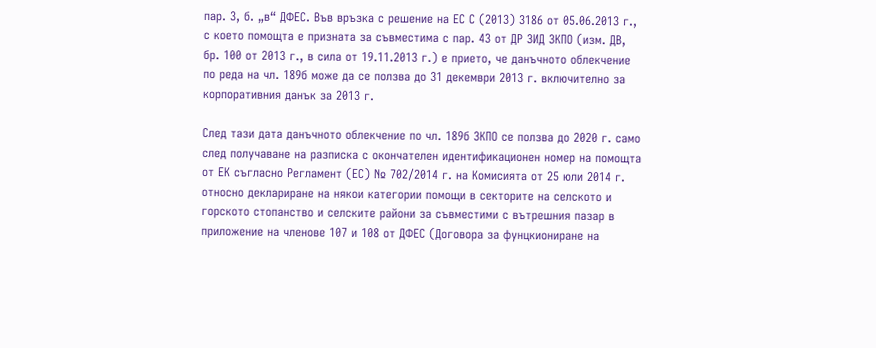пар. 3, б. „в“ ДФЕС. Във връзка с решение на ЕС С (2013) 3186 от 05.06.2013 г., с което помощта е призната за съвместима с пар. 43 от ДР ЗИД ЗКПО (изм. ДВ, бр. 100 от 2013 г., в сила от 19.11.2013 г.) е прието, че данъчното облекчение по реда на чл. 189б може да се ползва до 31 декември 2013 г. включително за корпоративния данък за 2013 г.

След тази дата данъчното облекчение по чл. 189б ЗКПО се ползва до 2020 г. само след получаване на разписка с окончателен идентификационен номер на помощта от ЕК съгласно Регламент (ЕС) № 702/2014 г. на Комисията от 25 юли 2014 г. относно деклариране на някои категории помощи в секторите на селското и горското стопанство и селските райони за съвместими с вътрешния пазар в приложение на членове 107 и 108 от ДФЕС (Договора за фунцкиониране на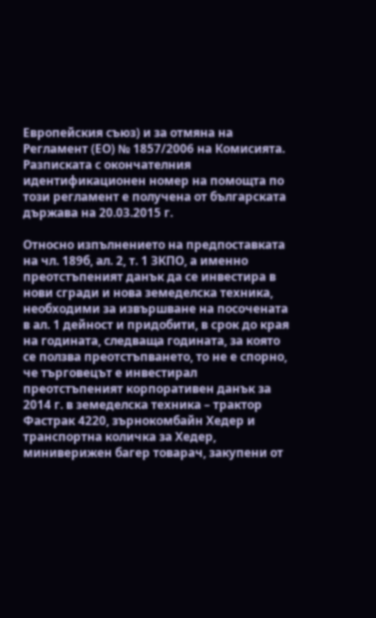Европейския съюз) и за отмяна на Регламент (ЕО) № 1857/2006 на Комисията. Разписката с окончателния идентификационен номер на помощта по този регламент е получена от българската държава на 20.03.2015 г.

Относно изпълнението на предпоставката на чл. 189б, ал. 2, т. 1 ЗКПО, а именно преотстъпеният данък да се инвестира в нови сгради и нова земеделска техника, необходими за извършване на посочената в ал. 1 дейност и придобити, в срок до края на годината, следваща годината, за която се ползва преотстъпването, то не е спорно, че търговецът е инвестирал преотстъпеният корпоративен данък за 2014 г. в земеделска техника – трактор Фастрак 4220, зърнокомбайн Хедер и транспортна количка за Хедер, миниверижен багер товарач, закупени от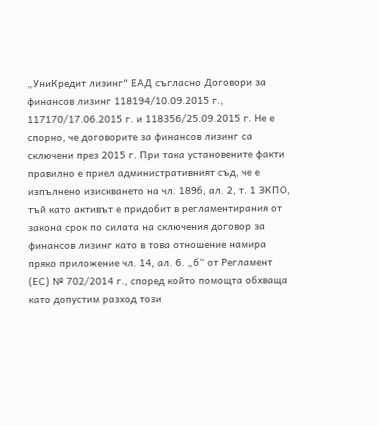„УниКредит лизинг" ЕАД съгласно Договори за финансов лизинг 118194/10.09.2015 г., 117170/17.06.2015 г. и 118356/25.09.2015 г. Не е спорно, че договорите за финансов лизинг са сключени през 2015 г. При така установените факти правилно е приел административният съд, че е изпълнено изискването на чл. 189б, ал. 2, т. 1 ЗКПО, тъй като активът е придобит в регламентирания от закона срок по силата на сключения договор за финансов лизинг като в това отношение намира пряко приложение чл. 14, ал. 6. „б“ от Регламент (ЕС) № 702/2014 г., според който помощта обхваща като допустим разход този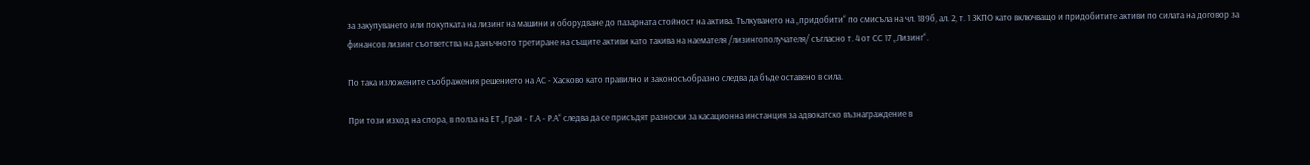за закупуването или покупката на лизинг на машини и оборудване до пазарната стойност на актива. Тълкуването на „придобити“ по смисъла на чл. 189б, ал. 2, т. 1 ЗКПО като включващо и придобитите активи по силата на договор за финансов лизинг съответства на данъчното третиране на същите активи като такива на наемателя /лизингополучателя/ съгласно т. 4 от СС 17 „Лизинг“.

По така изложените съображения решението на АС - Хасково като правилно и законосъобразно следва да бъде оставено в сила.

При този изход на спора, в полза на ЕТ „Грай - Г.А - Р.А“ следва да се присъдят разноски за касационна инстанция за адвокатско възнаграждение в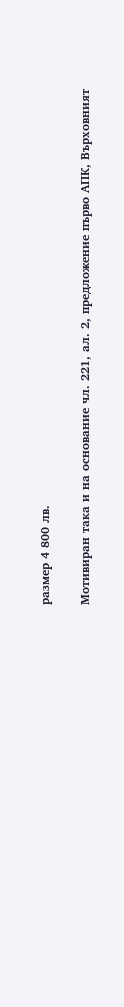размер 4 800 лв.

Мотивиран така и на основание чл. 221, ал. 2, предложение първо АПК, Върховният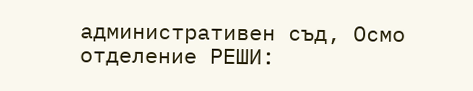административен съд, Осмо отделение РЕШИ: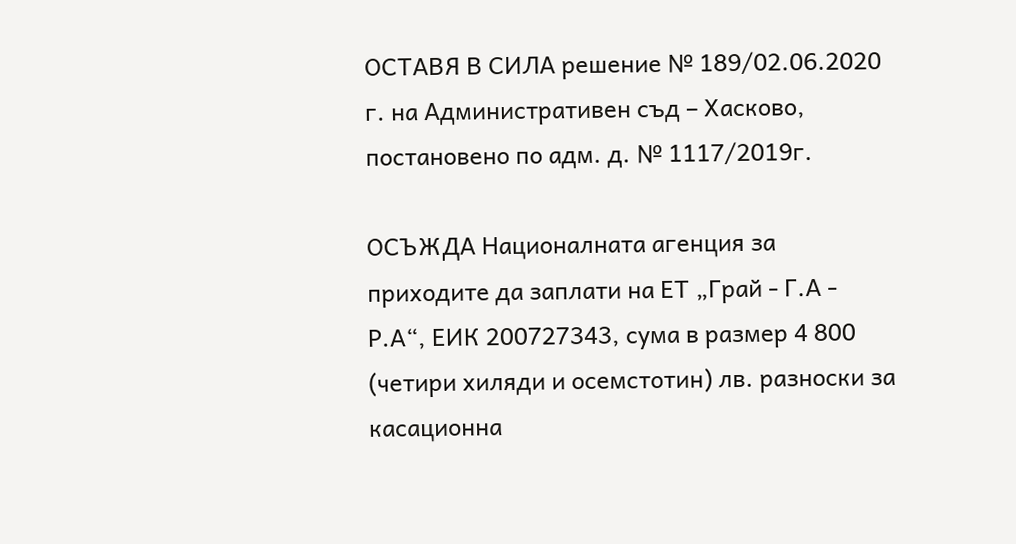ОСТАВЯ В СИЛА решение № 189/02.06.2020 г. на Административен съд – Хасково, постановено по адм. д. № 1117/2019г.

ОСЪЖДА Националната агенция за приходите да заплати на ЕТ „Грай - Г.А - Р.А“, ЕИК 200727343, сума в размер 4 800 (четири хиляди и осемстотин) лв. разноски за касационна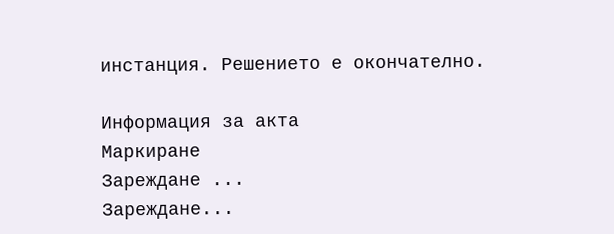инстанция. Решението е окончателно.

Информация за акта
Маркиране
Зареждане ...
Зареждане...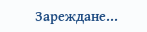Зареждане...